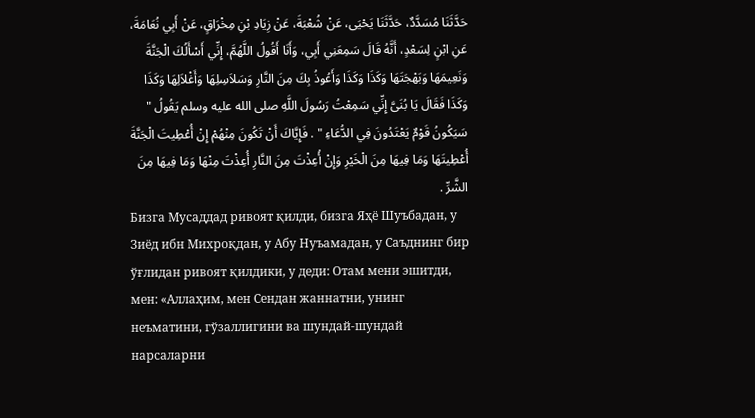حَدَّثَنَا مُسَدَّدٌ، حَدَّثَنَا يَحْيَى، عَنْ شُعْبَةَ، عَنْ زِيَادِ بْنِ مِخْرَاقٍ، عَنْ أَبِي نُعَامَةَ، عَنِ ابْنٍ لِسَعْدٍ، أَنَّهُ قَالَ سَمِعَنِي أَبِي، وَأَنَا أَقُولُ اللَّهُمَّ، إِنِّي أَسْأَلُكَ الْجَنَّةَ وَنَعِيمَهَا وَبَهْجَتَهَا وَكَذَا وَكَذَا وَأَعُوذُ بِكَ مِنَ النَّارِ وَسَلاَسِلِهَا وَأَغْلاَلِهَا وَكَذَا وَكَذَا فَقَالَ يَا بُنَىَّ إِنِّي سَمِعْتُ رَسُولَ اللَّهِ صلى الله عليه وسلم يَقُولُ " سَيَكُونُ قَوْمٌ يَعْتَدُونَ فِي الدُّعَاءِ " . فَإِيَّاكَ أَنْ تَكُونَ مِنْهُمْ إِنْ أُعْطِيتَ الْجَنَّةَ أُعْطِيتَهَا وَمَا فِيهَا مِنَ الْخَيْرِ وَإِنْ أُعِذْتَ مِنَ النَّارِ أُعِذْتَ مِنْهَا وَمَا فِيهَا مِنَ الشَّرِّ .
Бизга Мусаддад ривоят қилди, бизга Яҳё Шуъбадан, у Зиёд ибн Михроқдан, у Абу Нуъамадан, у Саъднинг бир ўғлидан ривоят қилдики, у деди: Отам мени эшитди, мен: «Аллаҳим, мен Сендан жаннатни, унинг неъматини, гўзаллигини ва шундай-шундай нарсаларни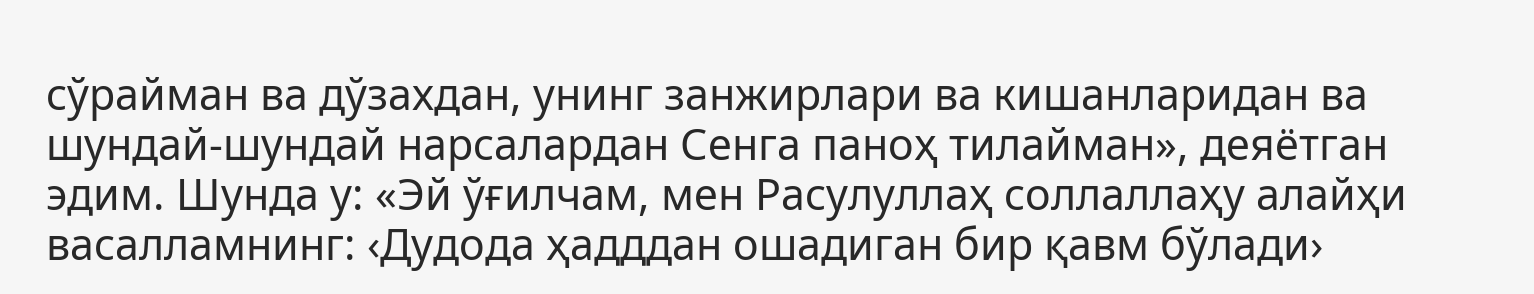сўрайман ва дўзахдан, унинг занжирлари ва кишанларидан ва шундай-шундай нарсалардан Сенга паноҳ тилайман», деяётган эдим. Шунда у: «Эй ўғилчам, мен Расулуллаҳ соллаллаҳу алайҳи васалламнинг: ‹Дудода ҳадддан ошадиган бир қавм бўлади›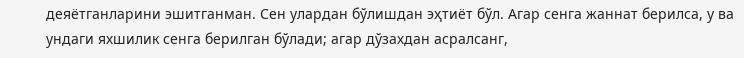деяётганларини эшитганман. Сен улардан бўлишдан эҳтиёт бўл. Агар сенга жаннат берилса, у ва ундаги яхшилик сенга берилган бўлади; агар дўзахдан асралсанг,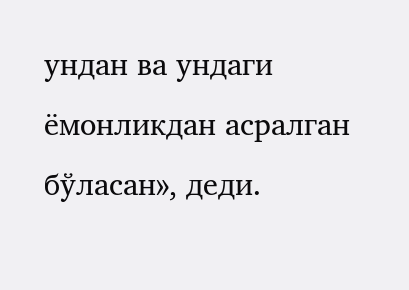ундан ва ундаги ёмонликдан асралган бўласан», деди.